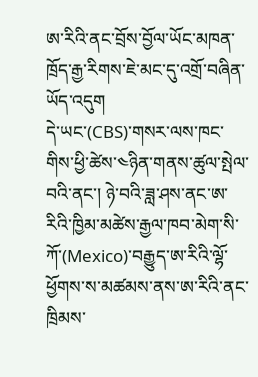ཨ་རིའི་ནང་བྲོས་བྱོལ་ཡོང་མཁན་ཁྲོད་རྒྱ་རིགས་ཇེ་མང་དུ་འགྲོ་བཞིན་ཡོད་འདུག
དེ་ཡང་(CBS)་གསར་ལས་ཁང་གིས་ཕྱི་ཚེས་༤ཉིན་གནས་ཚུལ་སྤེལ་བའི་ནང་། ཉེ་བའི་ཟླ་ཤས་ནང་ཨ་རིའི་ཁྱིམ་མཚེས་རྒྱལ་ཁབ་མེག་སི་ཀོ་(Mexico)་བརྒྱུད་ཨ་རིའི་ལྷོ་ཕྱོགས་ས་མཚམས་ནས་ཨ་རིའི་ནང་ཁྲིམས་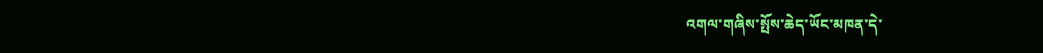འགལ་གཞིས་སྤོས་ཆེད་ཡོང་མཁན་དེ་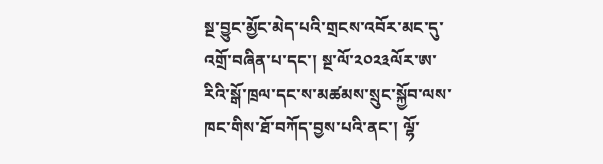སྔ་བྱུང་མྱོང་མེད་པའི་གྲངས་འབོར་མང་དུ་འགྲོ་བཞིན་པ་དང་། སྔ་ལོ་༢༠༢༣ལོར་ཨ་རིའི་སྒོ་ཁྲལ་དང་ས་མཚམས་སྲུང་སྐྱོབ་ལས་ཁང་གིས་ཐོ་བཀོད་བྱས་པའི་ནང་། ལྷོ་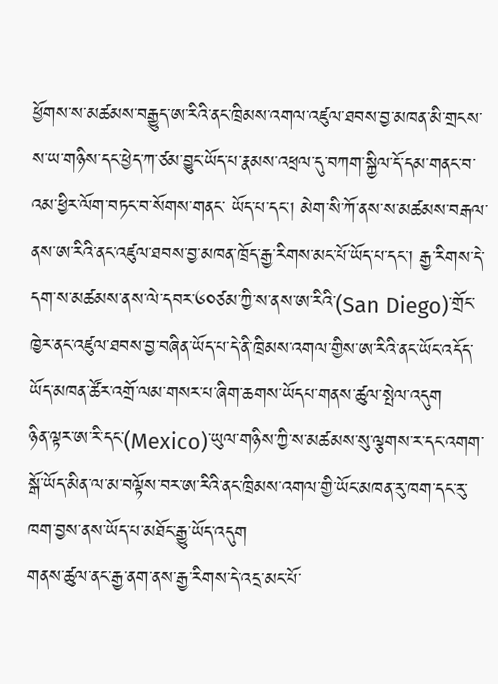ཕྱོགས་ས་མཚམས་བརྒྱུད་ཨ་རིའི་ནང་ཁྲིམས་འགལ་འཛུལ་ཐབས་བྱ་མཁན་མི་གྲངས་ས་ཡ་གཉིས་དང་ཕྱེད་ཀ་ཙམ་བྱུང་ཡོད་པ་རྣམས་འཕྲལ་དུ་བཀག་སྐྱིལ་དོ་དམ་གནང་བ་འམ་ཕྱིར་ལོག་བཏང་བ་སོགས་གནང་ ཡོད་པ་དང་། མེག་སི་ཀོ་ནས་ས་མཚམས་བརྒལ་ནས་ཨ་རིའི་ནང་འཛུལ་ཐབས་བྱ་མཁན་ཁྲོད་རྒྱ་རིགས་མང་པོ་ཡོད་པ་དང་། རྒྱ་རིགས་དེ་དག་ས་མཚམས་ནས་ལེ་དབར་༦༠ཙམ་ཀྱི་ས་ནས་ཨ་རིའི་(San Diego)་གྲོང་ཁྱེར་ནང་འཛུལ་ཐབས་བྱ་བཞིན་ཡོད་པ་དེ་ནི་ཁྲིམས་འགལ་གྱིས་ཨ་རིའི་ནང་ཡོང་འདོད་ཡོད་མཁན་ཚོར་འགྲོ་ལམ་གསར་པ་ཞིག་ཆགས་ཡོདཔ་གནས་ཚུལ་སྤེལ་འདུག
ཉིན་ལྟར་ཨ་རི་དང་(Mexico)་ཡུལ་གཉིས་ཀྱི་ས་མཚམས་སུ་ལྕགས་ར་དང་འགག་སྒོ་ཡོད་མིན་ལ་མ་བལྟོས་བར་ཨ་རིའི་ནང་ཁྲིམས་འགལ་གྱི་ཡོང་མཁན་རུ་ཁག་དང་རུ་ཁག་བྱས་ནས་ཡོད་པ་མཐོང་རྒྱུ་ཡོད་འདུག
གནས་ཚུལ་ནང་རྒྱ་ནག་ནས་རྒྱ་རིགས་དེ་འདྲ་མང་པོ་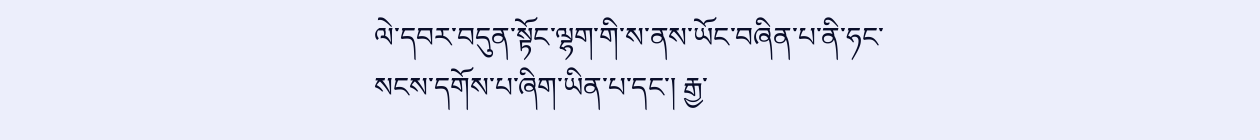ལེ་དབར་བདུན་སྟོང་ལྷག་གི་ས་ནས་ཡོང་བཞིན་པ་ནི་ཧང་སངས་དགོས་པ་ཞིག་ཡིན་པ་དང་། རྒྱ་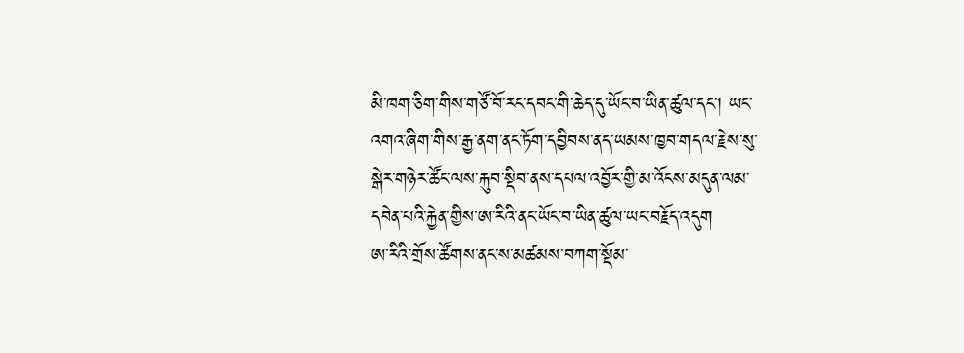མི་ཁག་ཅིག་གིས་གཙོ་བོ་རང་དབང་གི་ཆེད་དུ་ཡོང་བ་ཡིན་ཚུལ་དང་། ཡང་འགའ་ཞིག་གིས་རྒྱ་ནག་ནང་ཏོག་དབྱིབས་ནད་ཡམས་ཁྱབ་གདལ་རྗེས་སུ་སྒེར་གཉེར་ཚོང་ལས་རྐུབ་སྡིབ་ནས་དཔལ་འབྱོར་གྱི་མ་འོངས་མདུན་ལམ་དབེན་པའི་རྐྱེན་གྱིས་ཨ་རིའི་ནང་ཡོང་བ་ཡིན་ཚུལ་ཡང་བརྗོད་འདུག
ཨ་རིའི་གྲོས་ཚོགས་ནང་ས་མཚམས་བཀག་སྡོམ་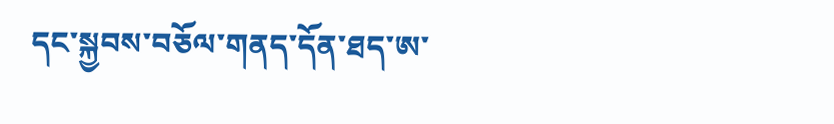དང་སྐྱབས་བཅོལ་གནད་དོན་ཐད་ཨ་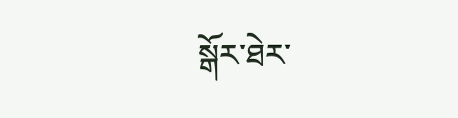སྒོར་ཐེར་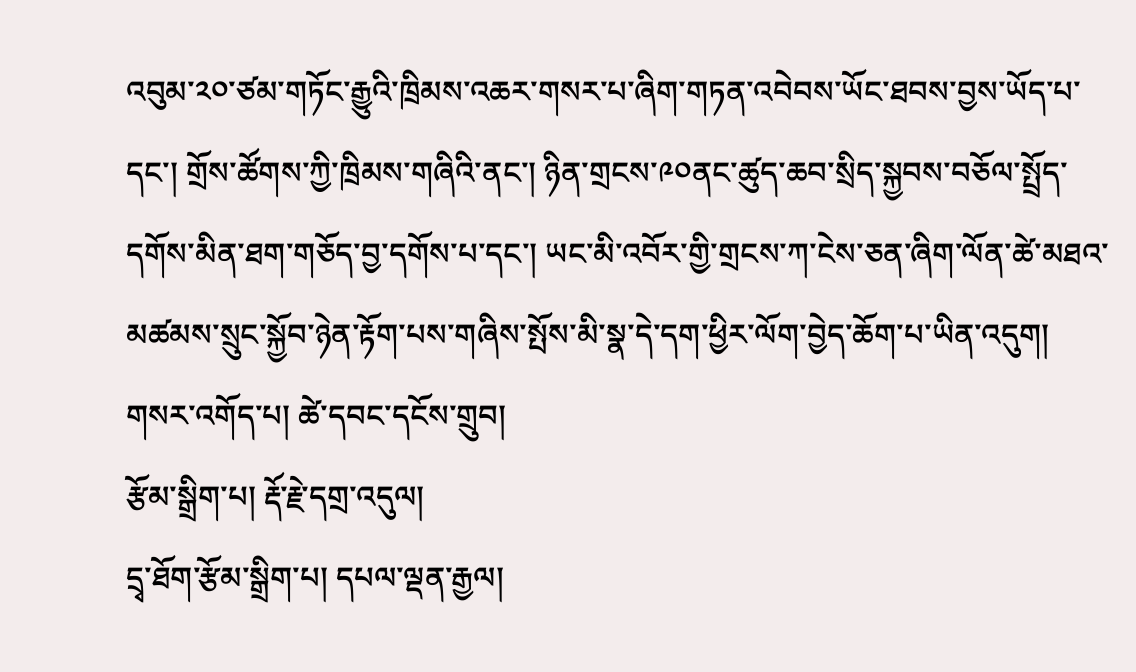འབུམ་༢༠་ཙམ་གཏོང་རྒྱུའི་ཁྲིམས་འཆར་གསར་པ་ཞིག་གཏན་འབེབས་ཡོང་ཐབས་བྱས་ཡོད་པ་དང་། གྲོས་ཚོགས་ཀྱི་ཁྲིམས་གཞིའི་ནང་། ཉིན་གྲངས་༩༠ནང་ཚུད་ཆབ་སྲིད་སྐྱབས་བཅོལ་སྤྲོད་དགོས་མིན་ཐག་གཅོད་བྱ་དགོས་པ་དང་། ཡང་མི་འབོར་གྱི་གྲངས་ཀ་ངེས་ཅན་ཞིག་ལོན་ཚེ་མཐའ་མཚམས་སྲུང་སྐྱོབ་ཉེན་རྟོག་པས་གཞིས་སྤོས་མི་སྣ་དེ་དག་ཕྱིར་ལོག་བྱེད་ཆོག་པ་ཡིན་འདུག།
གསར་འགོད་པ། ཚེ་དབང་དངོས་གྲུབ།
རྩོམ་སྒྲིག་པ། རྡོ་རྗེ་དགྲ་འདུལ།
དྲྭ་ཐོག་རྩོམ་སྒྲིག་པ། དཔལ་ལྡན་རྒྱལ།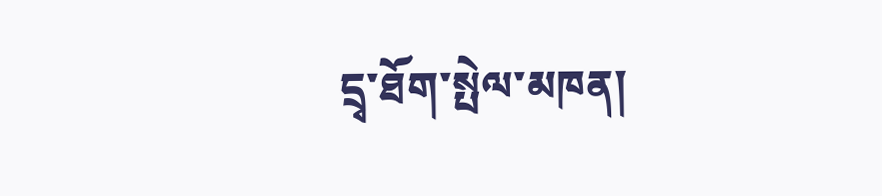དྲྭ་ཐོག་སྤེལ་མཁན།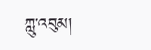ཀླུ་འབུམ།